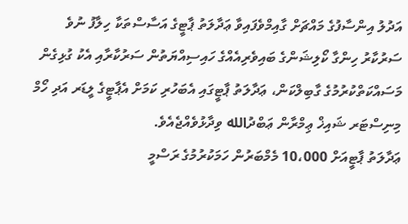އަދުލު އިންސާފުގެ މައްޗަށް ގާއިމްވެފައިވާ ޢަދާލަތު ޕާޓީގެ އަސާސްތަކާ ހިލާފު ނުވެ ސަރުކާރު ހިންގާ ކޯލިޝަންގެ ބައިވެރިއެއްގެ ހައިސިއްޔަތުން ސަރުކާރާއި އެކު ގުޅިގެން މަސައްކަތްކުރުމުގެ ގާބިލްކަން، ޢަދާލަތު ޕާޓީގައި އެބަހުރި ކަމަށް އެޕާޓީގެ ލީޑަރ އަދި ހޯމް މިނިސްޓަރ ޝައިޚް ޢިމްރާން ޢަބްދުالله ވިދާޅުވެއްޖެއެވެ.
ޢަދާލަތު ޕާޓީއަށް 10،000 މެމްބަރުން ހަމަކުރުމުގެ ރަސްމީ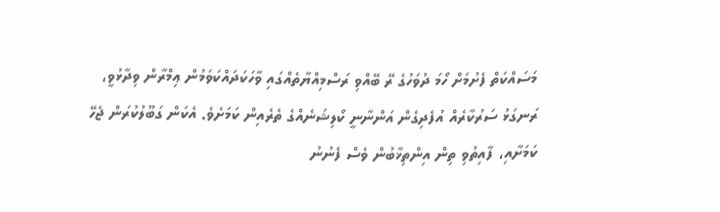މަސައްކަތް ފެށުމަށް ހޯމަ ދުވަހުގެ ރޭ ބޭއްވި ރަސްމިއްޔާތެއްގައި ވާހަކަދައްކަވަމުން ޢިމްރާން ވިދާޅުވީ، ރަނގަޅު ސަރުކާރެއް އުފެދިގެން އަންނާނީ ކޯލިޝަނެއްގެ ތެރެއިން ކަމަށެވެ. އެކަން ގަބޫލުކުރަން ޖެހޭ ކަމަށާއި، ފާއިތުވި ތިން އިންތިޚާބުން ވެސް ފެނުނު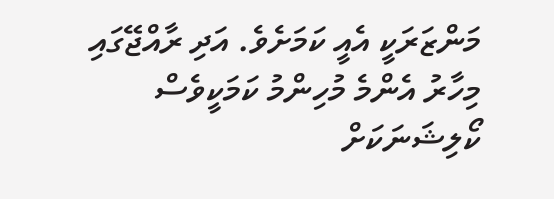މަންޒަރަކީ އެއީ ކަމަށެވެ. އަދި ރާއްޖޭގައި މިހާރު އެންމެ މުހިންމު ކަމަކީވެސް ކޯލިޝަނަކަށް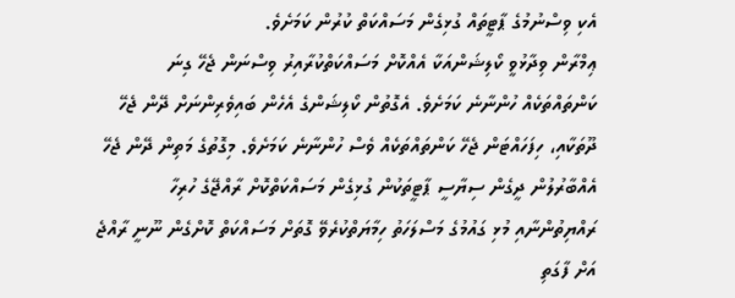އެކި ވިސްނުމުގެ ޕާޓީތައް ގުޅިގެން މަސައްކަތް ކުރުން ކަމަށެވެ.
ޢިމްރާން ވިދާޅުވީ ކޯލިޝަންއަކާ އެއްކޮށް މަސައްކަތްކުރާއިރު ވިސްނަން ޖެހޭ ގިނަ ކަންތައްތަކެއް ހުންނާނެ ކަމަށެވެ. އެގޮތުން ކޯލިޝަންގެ އެހެން ބައިވެރިންނަށް ދޭން ޖެހޭ ދޫތަކާއި، ހިފަހައްޓަން ޖެހޭ ކަންތައްތަކެއް ވެސް ހުންނާނެ ކަމަށެވެ. މިގޮތުގެ މަތިން ދޭން ޖެހޭ އެއްބާރުލުން ދީގެން ސިޔާސީ ޕާޓީތަކުން ގުޅިގެން މަސައްކަތްކޮށް ރާއްޖޭގެ ހުރިހާ ރައްޔިތުންނާއި މުޅި ގައުމުގެ މަސްލަހަތު ހިމާޔަތްކުރެވޭ ގޮތަށް މަސައްކަތް ކޮށްގެން ނޫނީ ރާއްޖެ އަށް ފާގަތި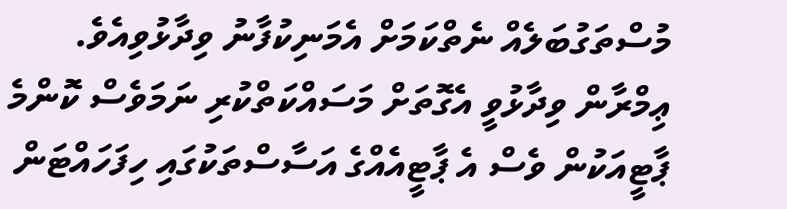މުސްތަގުބަލެއް ނެތްކަމަށް އެމަނިކުފާނު ވިދާޅުވިއެވެ.
ޢިމްރާން ވިދާޅުވީ އެގޮތަށް މަސައްކަތްކުރި ނަމަވެސް ކޮންމެ ޕާޓީއަކުން ވެސް އެ ޕާޓީއެއްގެ އަސާސްތަކުގައި ހިފަހައްޓަން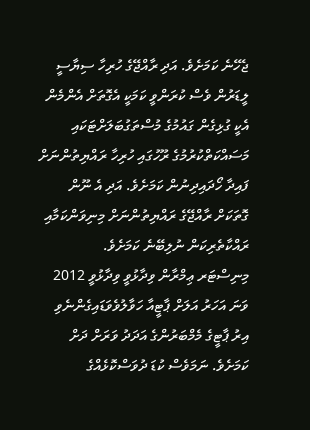ޖެހޭނެ ކަމަށެވެ. އަދި ރާއްޖޭގެ ހުރިހާ ސިޔާސީ ލީޑަރުން ވެސް ކުރަންވީ ކަމަކީ އެގޮތަށް އެންމެން އެކީ ގުޅިގެން ގައުމުގެ މުސްތަގުބަލަށްޓަކައި މަސައްކަތްކުރުމުގެ ރޫހުގައި ހުރިހާ ރައްޔިތުންނަށް ފައިދާ ހޯދައިދިނުން ކަމަށެވެ. އަދި އެ ނޫން ގޮތަކަށް ރާއްޖޭގެ ރައްޔިތުންނަށް މިނިވަންކަމާއި ރައްކާތެރިކަން ނުލިބޭނެ ކަމަށެވެ.
މިނިސްޓަރ ޢިމްރާން ވިދާޅުވީ ވިދާޅުވީ 2012 ވަނަ އަހަރު އަލަށް ޕާޓީއާ ހަވާލުވެވަޑައިގެންނެވި އިރު ޕާޓީގެ މެމްބަރުންގެ އަދަދު ވަރަށް ދަށް ކަމަށެވެ. ނަމަވެސް ކުޑަ ދުވަސްކޮޅެއްގެ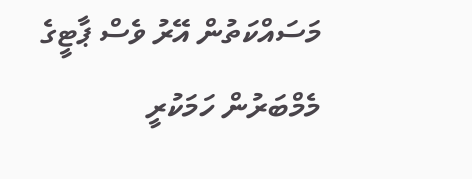މަސައްކަތުން އޭރު ވެސް ޕާޓީގެ މެމްބަރުން ހަމަކުރީ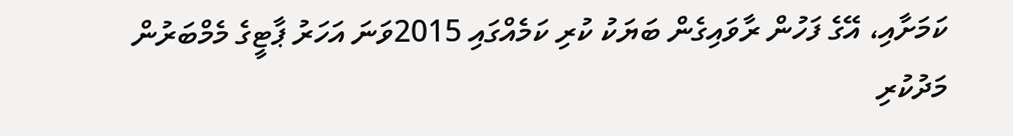ކަމަށާއި، އޭގެ ފަހުން ރާވައިގެން ބަޔަކު ކުރި ކަމެއްގައި 2015ވަނަ އަހަރު ޕާޓީގެ މެމްބަރުން މަދުކުރި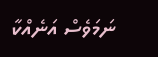ނަމަވެސް އަނެއްކާ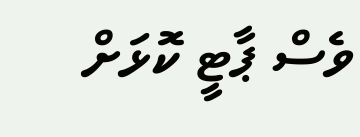ވެސް ޕާޓީ ކޮޅަށް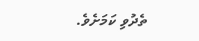ތެދުވި ކަމަށެވެ.